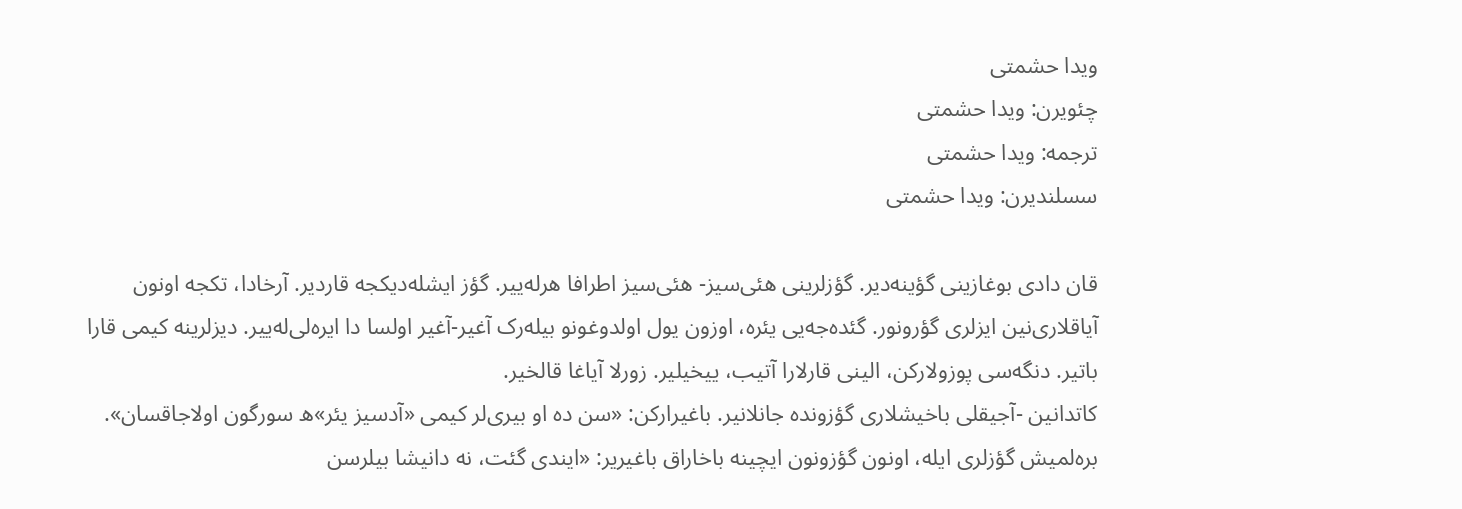ویدا حشمتی
چئویرن: ویدا حشمتی
ترجمه: ویدا حشمتی
سسلندیرن: ویدا حشمتی

قان دادی بوغازینی گؤینه‌دیر. گؤزلرینی هئی‌سیز- هئی‌سیز اطرافا هرله‌ییر. گؤز ایشله‌دیکجه قاردیر. آرخادا، تکجه اونون آیاقلاری‌نین ایزلری گؤرونور. گئده‌جه‌یی یئره، اوزون یول اولدوغونو بیله‌رک آغیر-آغیر اولسا دا ایره‌لی‌له‌ییر. دیزلرینه کیمی قارا باتیر. دنگه‌سی پوزولارکن، الینی قارلارا آتیب، ییخیلیر. زورلا آیاغا قالخیر.
کاتدانین -آجیقلی باخیشلاری گؤزونده جانلانیر. باغیرارکن: «سن ده او بیری‌لر کیمی «آدسیز یئر»ه سورگون اولاجاقسان». بره‌لمیش گؤزلری ایله، اونون گؤزونون ایچینه باخاراق باغیریر: «ایندی گئت، نه دانیشا بیلرسن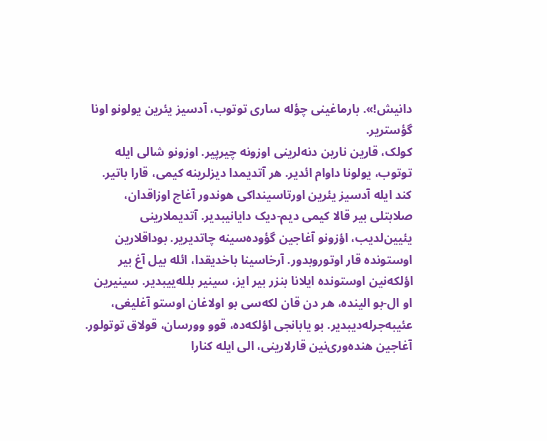دانیش!». بارماغینی چؤله ساری توتوب، آدسیز یئرین یولونو اونا گؤستریر.
کولک، قارین نارین دنه‌لرینی اوزونه چیرپیر. اوزونو شالی ایله توتوب، یولونا داوام ائدیر. هر آتدیمدا دیزلرینه کیمی، قارا باتیر. کند ایله آدسیز یئرین اورتاسینداکی هوندور آغاج اوزاقدان، صلابتلی بیر قالا کیمی دیم-دیک دایانیبدیر. آتدیملارینی یئیین‌لدیب، اؤزونو آغاجین گؤوده‌سینه چاتدیریر. بوداقلارین اوستونده قار اوتوروبدور. آرخاسینا باخدیقدا، ائله بیل آغ بیر اؤلکه‌نین اوستونده ایلانا بنزر بیر ایز، سینیر بلله‌ییبدیر. سینیرین او ال-بو الینده، هر دن قان لکه‌سی بو اولاغان اوستو آغلیغی، عئیبه‌جرله‌‌دیبدیر. بو یابانجی اؤلکه‌ده، قوو وورسان، قولاق توتولور.
آغاجین هنده‌وری‌نین قارلارینی، الی ایله کنارا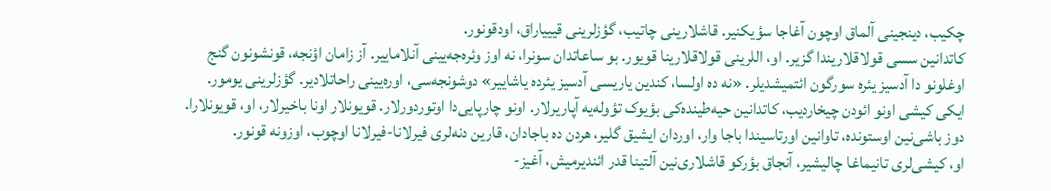چکیب، دینجینی آلماق اوچون آغاجا سؤیکنیر. قاشلارینی چاتیب، گؤزلرینی قیییاراق، اودقونور.
کاتدانین سسی قولاقلاریندا گزیر. او، اللرینی قولاقلارینا قویور. بو ساعاتدان سونرا، نه اوز وئره‌جه‌یینی آنلاماییر. آز زامان اؤنجه، قونشونون گنج اوغلونو دا آدسیز یئره سورگون ائتمیشدیلر. «نه ده اولسا، کندین یاریسی آدسیز یئرده یاشاییر» دوشونجه‌سی، اوره‌یینی راحاتلادیر. گؤزلرینی یومور.
ایکی کیشی اونو ائودن چیخاردیب، کاتدانین حیه‌طینده‌کی بؤیوک تؤوله‌یه آپاریرلار. اونو چارپایی‌دا اوتوردورلار. قویونلار اونا باخیرلار، او، قویونلارا.
دوز باشی‌نین اوستونده، تاوانین اورتاسیندا باجا وار، اوردان ایشیق گلیر، هردن ده باجادان، قارین دنه‌لری فیرلانا-فیرلانا اوچوب، اوزونه قونور.
او، کیشی‌لری تانیماغا چالیشیر، آنجاق بؤرکو قاشلاری‌نین آلتینا قدر ائندیرمیش، آغیز-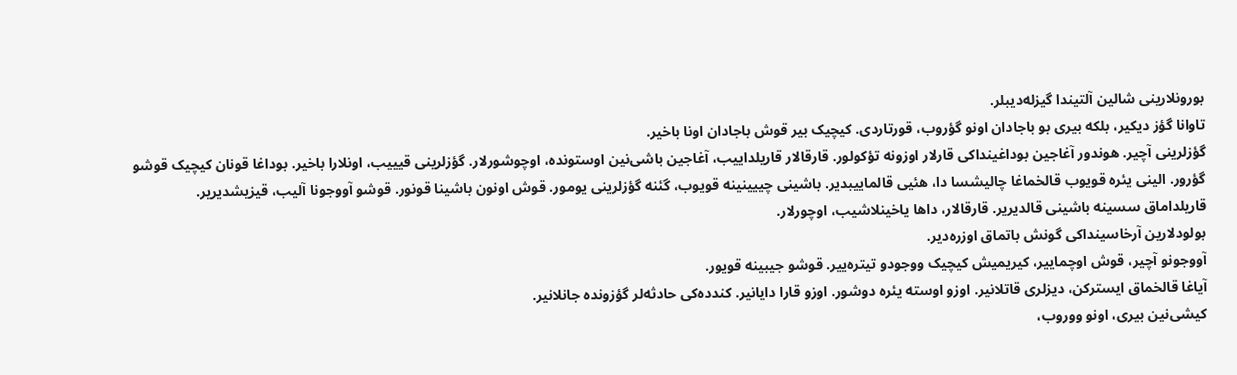بورونلارینی شالین آلتیندا گیزله‌دیبلر.
تاوانا گؤز دیکیر، بلکه بیری بو باجادان اونو گؤروب، قورتاردی. کیچیک بیر قوش باجادان اونا باخیر.
گؤزلرینی آچیر. هوندور آغاجین بوداغینداکی قارلار اوزونه تؤکولور. قارقالار قاریلداییب، آغاجین باشی‌نین اوستونده، اوچوشورلار. گؤزلرینی قیییب، اونلارا باخیر. بوداغا قونان کیچیک قوشو گؤرور. الینی یئره قویوب قالخماغا چالیشسا دا، هئیی قالماییبدیر. باشینی چییینینه قویوب، گئنه گؤزلرینی یومور. قوش اونون باشینا قونور. قوشو آووجونا آلیب، قیزیشدیریر.
قاریلداماق سسینه باشینی قالدیریر. قارقالار، داها یاخینلاشیب، اوچورلار.
بولودلارین آرخاسینداکی گونش باتماق اوزره‌دیر.
آووجونو آچیر، قوش اوچماییر، کیریمیش کیچیک ووجودو تیتره‌ییر. قوشو جیبینه قویور.
آیاغا قالخماق ایسترکن، دیزلری قاتلانیر. اوزو اوسته یئره دوشور. اوزو قارا دایانیر. کندده‌کی حادثه‌لر گؤزونده جانلانیر.
کیشی‌نین بیری، اونو ووروب،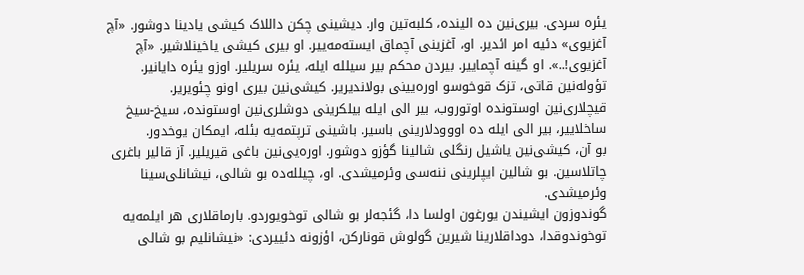یئره سردی. بیری‌نین ده الینده، کلبه‌تین وار. دیشینی چکن داللاک کیشی یادینا دوشور. «آچ آغزیوی» دئیه امر ائدیر. او، آغزینی آچماق ایسته‌مه‌ییر. او بیری کیشی یاخینلاشیر. «آچ آغزیوی!..». او گینه آچماییر. بیردن محکم بیر سیلله ایله، یئره سریلیر. اوزو یئره دایانیر. تؤوله‌نین قاتی، تزک قوخوسو اوره‌یینی بولاندیریر. کیشی‌نین بیری اونو چئویریر. قیچلاری‌نین اوستونده اوتوروب، بیر الی ایله بیلکرینی دوشلری‌نین اوستونده، سیخ-سیخ ساخلاییر، بیر الی ایله ده اووودلارینی باسیر. باشینی ترپتمه‌یه بئله، ایمکان یوخدور.
بو آن، کیشی‌نین یاشیل رنگلی شالینا گؤزو دوشور. اوره‌یی‌نین باغی قیریلیر. آز قالیر باغری چاتلاسین. بو شالین ایپلرینی ننه‌سی وئرمیشدی. او، چیلله‌ده بو شالی، نیشانلی‌سینا وئرمیشدی.
گوندوزون ایشیندن یورغون اولسا دا، گئجه‌لر بو شالی توخویوردو. بارماقلاری هر ایلمه‌یه توخوندوقدا، دوداقلارینا شیرین گولوش قونارکن، اؤزونه دئییردی: «نیشانلیم بو شالی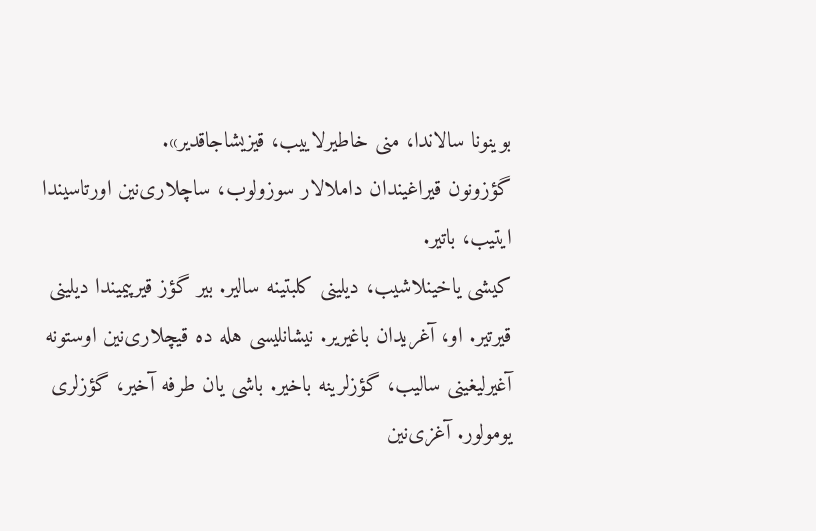بوینونا سالاندا، منی خاطیرلاییب، قیزیشاجاقدیر».
گؤزونون قیراغیندان داملالار سوزولوب، ساچلاری‌نین اورتاسیندا ایتیب، باتیر.
کیشی یاخینلاشیب، دیلینی کلبتینه سالیر. بیر گؤز قیرپیمیندا دیلینی قیرتیر. او، آغریدان باغیریر. نیشانلیسی هله ده قیچلاری‌نین اوستونه آغیرلیغینی سالیب، گؤزلرینه باخیر. باشی یان طرفه آخیر، گؤزلری یومولور. آغزی‌نین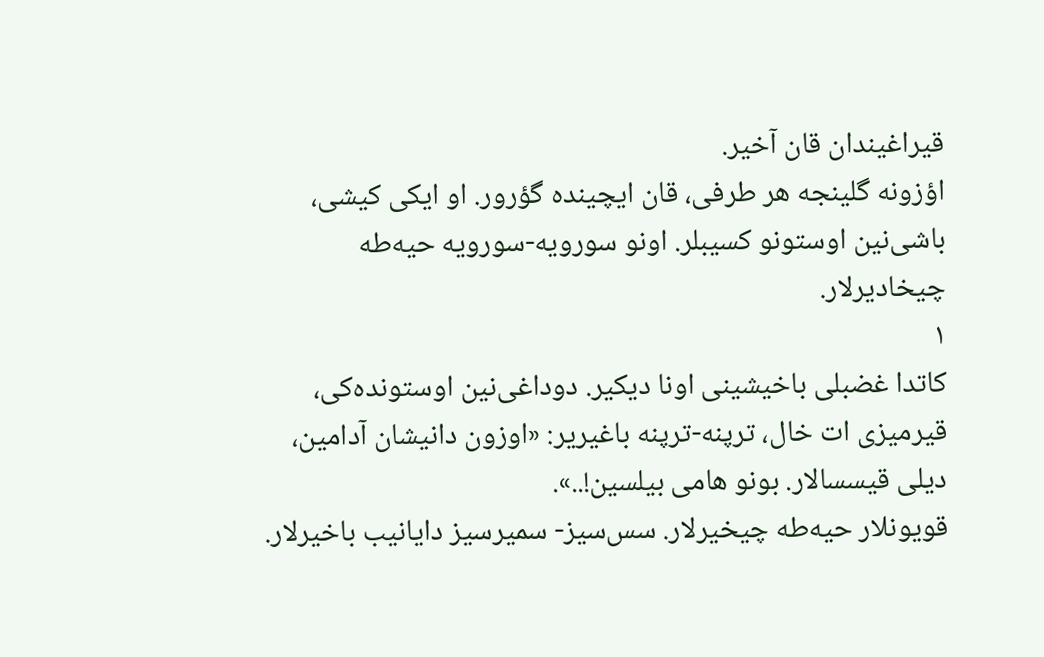قیراغیندان قان آخیر.
اؤزونه گلینجه هر طرفی، قان ایچینده‌ گؤرور. او ایکی کیشی، باشی‌نین اوستونو کسیبلر. اونو سورویه-سورویه حیه‌طه چیخادیرلار.
۱
کاتدا غضبلی باخیشینی اونا دیکیر. دوداغی‌نین اوستونده‌کی، قیرمیزی ات خال، ترپنه-ترپنه باغیریر: «اوزون دانیشان آدامین، دیلی قیسسالار. بونو هامی بیلسین!..».
قویونلار حیه‌طه چیخیرلار. سس‌سیز- سمیرسیز دایانیب باخیرلار.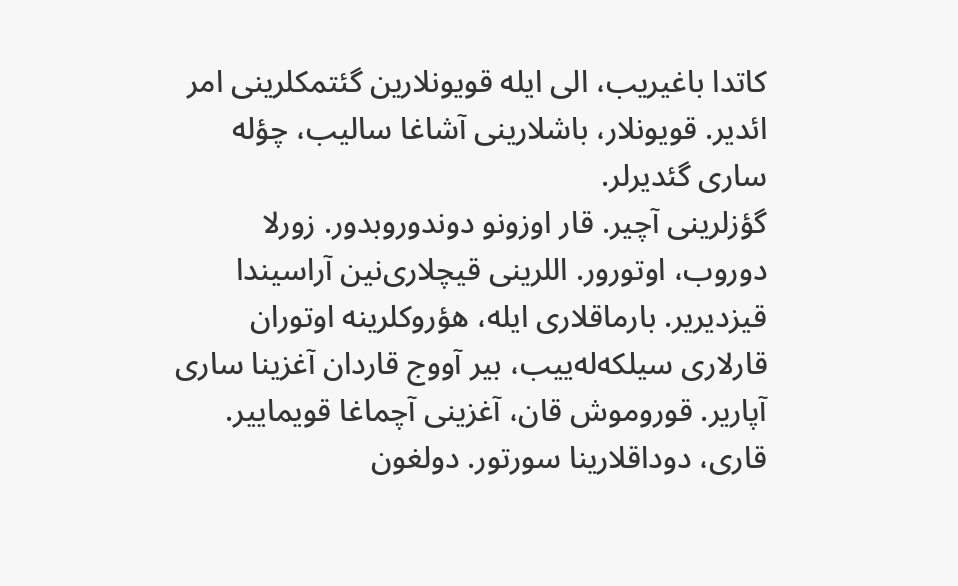کاتدا باغیریب، الی ایله قویونلارین گئتمکلرینی امر ائدیر. قویونلار، باشلارینی آشاغا سالیب، چؤله ساری گئدیرلر.
گؤزلرینی آچیر. قار اوزونو دوندوروبدور. زورلا دوروب، اوتورور. اللرینی قیچلاری‌نین آراسیندا قیزدیریر. بارماقلاری ایله، هؤروکلرینه اوتوران قارلاری سیلکه‌له‌ییب، بیر آووج قاردان آغزینا ساری آپاریر. قوروموش قان، آغزینی آچماغا قویماییر.
قاری، دوداقلارینا سورتور. دولغون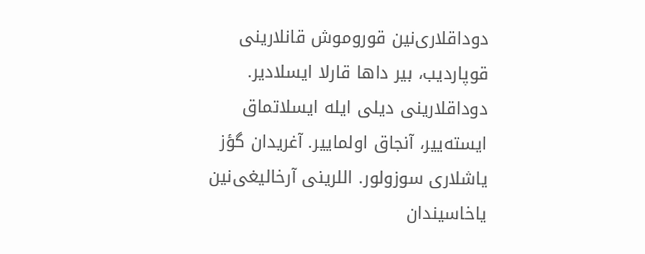دوداقلاری‌نین قوروموش قانلارینی قوپاردیب، بیر داها قارلا ایسلادیر. دوداقلارینی دیلی ایله ایسلاتماق ایسته‌ییر، آنجاق اولماییر. آغریدان گؤز یاشلاری سوزولور. اللرینی آرخالیغی‌نین یاخاسیندان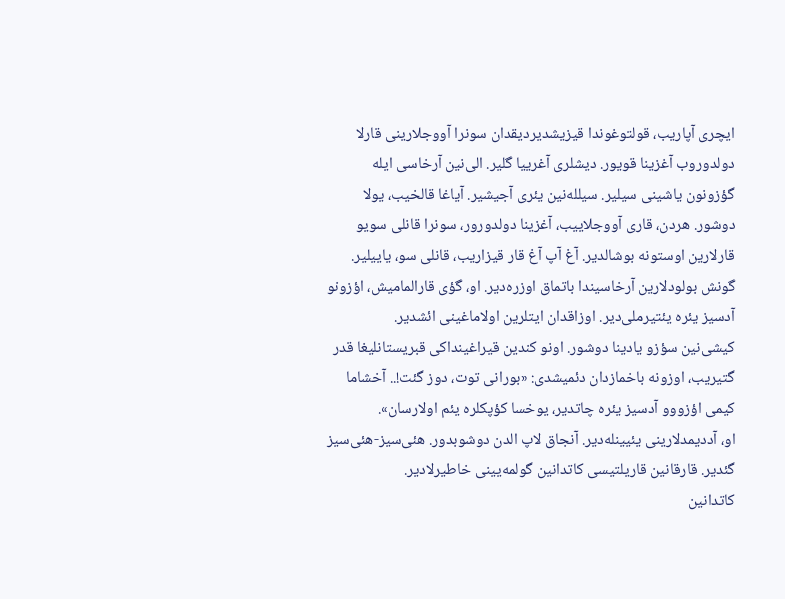ایچری آپاریب، قولتوغوندا قیزیشدیردیقدان سونرا آووجلارینی قارلا دولدوروب آغزینا قویور. دیشلری آغرییا گلیر. الی‌نین آرخاسی ایله گؤزونون یاشینی سیلیر. سیلله‌نین یئری آجیشیر. آیاغا قالخیب، یولا دوشور. هردن، قاری آووجلاییب، آغزینا دولدورور، سونرا قانلی سویو قارلارین اوستونه بوشالدیر. آغ آپ آغ قار قیزاریب، قانلی سو، یاییلیر.
گونش بولودلارین آرخاسیندا باتماق اوزره‌دیر. او، گؤی قارالمامیش، اؤزونو آدسیز یئره یئتیرملی‌دیر. اوزاقدان ایتلرین اولاماغینی ائشدیر.
کیشی‌نین سؤزو یادینا دوشور. اونو کندین قیراغینداکی قبریستانلیغا قدر گتیریب، اوزونه باخمازدان دئمیشدی: «بورانی توت، دوز گئت!.. آخشاما کیمی اؤزووو آدسیز یئره چاتدیر، یوخسا کؤپکلره یئم اولارسان».
او، آددیمدلارینی یئیینله‌دیر. آنجاق لاپ الدن دوشوبدور. هئی‌سیز-هئی‌سیز گئدیر. قارقانین قاریلتیسی کاتدانین گولمه‌یینی خاطیرلادیر.
کاتدانین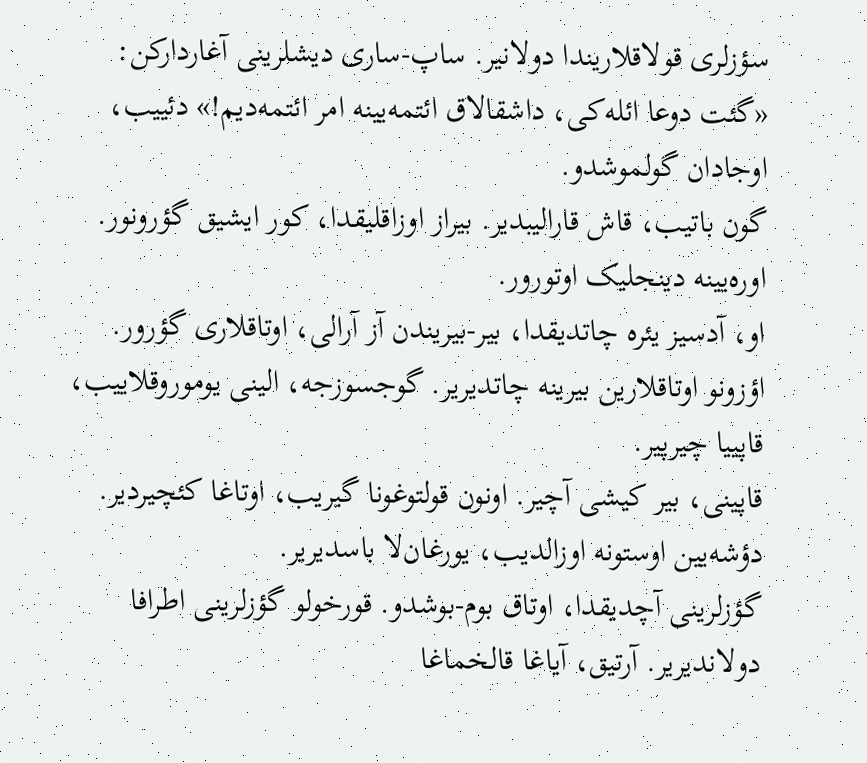سؤزلری قولاقلاریندا دولانیر. ساپ-ساری دیشلرینی آغاردارکن: «گئت دوعا ائله‌کی، داشقالاق ائتمه‌یینه امر ائتمه‌دیم!» دئییب، اوجادان گولموشدو.
گون باتیب، قاش قارالیبدیر. بیراز اوزاقلیقدا، کور ایشیق گؤرونور. اوره‌یینه دینجلیک اوتورور‌.
او، آدسیز یئره چاتدیقدا، بیر-بیریندن آز آرالی، اوتاقلاری گؤرور. اؤزونو اوتاقلارین بیرینه چاتدیریر. گوجسوزجه، الینی یوموروقلاییب، قاپییا چیرپیر.
قاپینی، بیر کیشی آچیر. اونون قولتوغونا گیریب، اوتاغا کئچیردیر. دؤشه‌یین اوستونه اوزالدیب، یورغان‌لا باسدیریر.
گؤزلرینی آچدیقدا، اوتاق بوم-بوشدو. قورخولو گؤزلرینی اطرافا دولاندیریر. آرتیق، آیاغا قالخماغا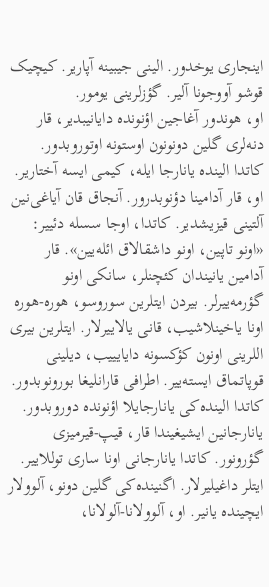اینجاری یوخدور. الینی جیبینه آپاریر. کیچیک قوشو آووجونا آلیر. گؤزلرینی یومور‌.
او، هوندور آغاجین اؤنونده دایانیبدیر، قار دنه‌لری گلین دونونون اوستونه اوتوروبدور. کاتدا الینده یانارجا ایله، کیمی ایسه آختاریر. او، قار آدامینا دؤنوبدرور. آنجاق قان آیاغی‌نین آلتینی قیزیشدیر. کاتدا، اوجا سسله دئییر: «اونو تاپین، اونو داشقالاق ائله‌یین». قار آدامین یانیندان کئچنلر، سانکی اونو گؤرمه‌ییرلر. بیردن ایتلرین سوروسو، هوره-هوره اونا یاخینلاشیب، قانی یالاییرلار. ایتلرین بیری اللرینی اونون کؤکسونه دایایییب، دیلینی قوپاتماق ایسته‌ییر. اطرافی قارانلیغا بورونوبدور. کاتدا الینده‌کی یانارجایلا اؤنونده دوروبدور. یانارجانین ایشیغیندا قار، قیپ-قیرمیزی گؤرونور. کاتدا یانارجانی اونا ساری توللاییر. ایتلر داغیلیرلار. اگنینده‌کی گلین دونو، آلوولار ایچینده یانیر. او، آلوولانا-آلولانا،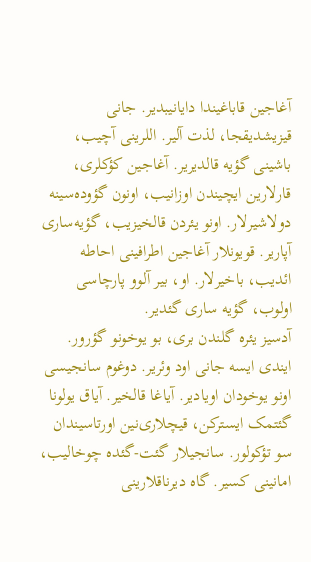آغاجین قاباغیندا دایانیبدیر. جانی قیزیشدیقجا، لذت آلیر. اللرینی آچیب، باشینی گؤیه قالدیریر. آغاجین کؤکلری، قارلارین ایچیندن اوزانیب، اونون گؤوده‌سینه دولاشیرلار. اونو یئردن قالخیزیب، گؤیه‌ساری آپاریر. قویونلار آغاجین اطرافینی احاطه‌ ائدیب، باخیرلار. او، بیر آلوو پارچاسی اولوب، گؤیه ساری گئدیر.
آدسیز یئره گلندن بری، بو یوخونو گؤرور.
ایندی ایسه جانی اود وئریر. دوغوم سانجیسی اونو یوخودان اویادیر. آیاغا قالخیر. آیاق یولونا گئتمک ایسترکن، قیچلاری‌نین اورتاسیندان سو تؤکولور. سانجیلار گئت-گئده چوخالیب، امانینی کسیر. گاه دیرناقلارینی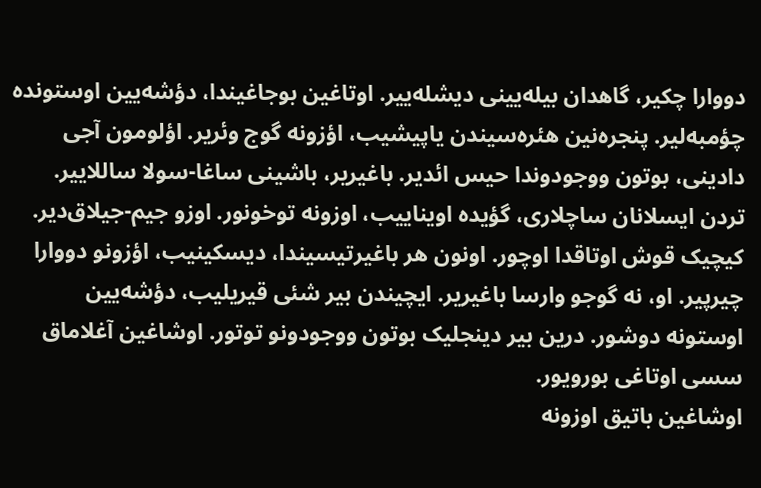دووارا چکیر، گاهدان بیله‌یینی دیشله‌ییر. اوتاغین بوجاغیندا، دؤشه‌یین اوستونده چؤمبه‌لیر. پنجره‌نین هئره‌سیندن یاپیشیب، اؤزونه گوج وئریر. اؤلومون آجی دادینی، بوتون ووجودوندا حیس ائدیر. باغیریر، باشینی ساغا-سولا ساللاییر. تردن ایسلانان ساچلاری، گؤیده اویناییب، اوزونه توخونور. اوزو جیم-جیلاق‌دیر. کیچیک قوش اوتاقدا اوچور. اونون هر باغیرتیسیندا، دیسکینیب، اؤزونو دووارا چیرپیر. او، نه گوجو وارسا باغیریر. ایچیندن بیر شئی قیریلیب، دؤشه‌یین اوستونه دوشور. درین بیر دینجلیک بوتون ووجودونو توتور. اوشاغین آغلاماق سسی اوتاغی بورویور.
اوشاغین باتیق اوزونه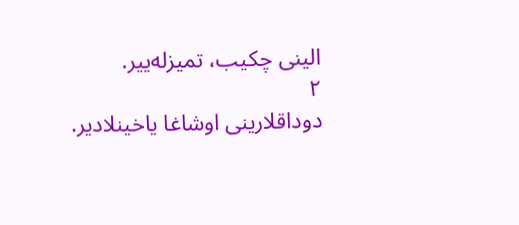الینی چکیب، تمیزله‌ییر.
۲
دوداقلارینی اوشاغا یاخینلادیر.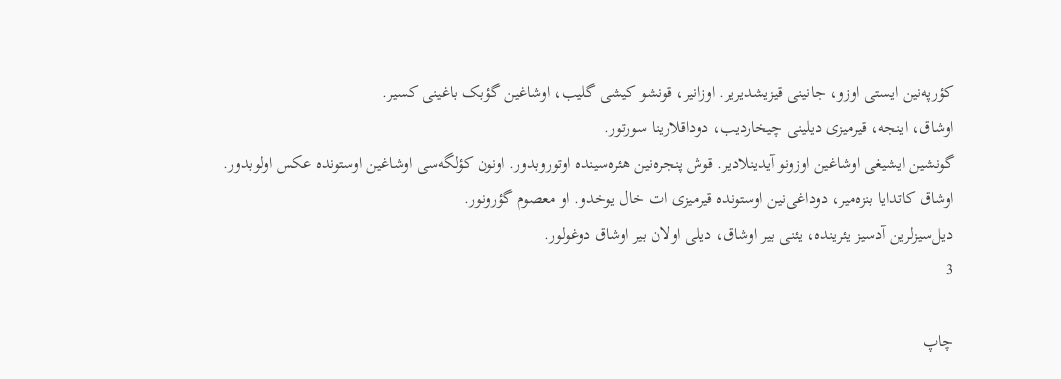کؤرپه‌نین ایستی اوزو، جانینی قیزیشدیریر. اوزانیر، قونشو کیشی گلیب، اوشاغین گؤبک باغینی کسیر.
اوشاق، اینجه، قیرمیزی دیلینی چیخاردیب، دوداقلارینا سورتور.
گونشین ایشیغی اوشاغین اوزونو آیدینلادیر. قوش پنجره‌نین هئره‌سینده اوتوروبدور. اونون کؤلگه‌سی اوشاغین اوستونده عکس اولوبدور.
اوشاق کاتدایا بنزه‌میر، دوداغی‌نین اوستونده قیرمیزی ات خال یوخدو. او معصوم گؤرونور.
دیل‌سیزلرین آدسیز یئرینده، یئنی بیر اوشاق، دیلی اولان بیر اوشاق دوغولور.
3

چاپ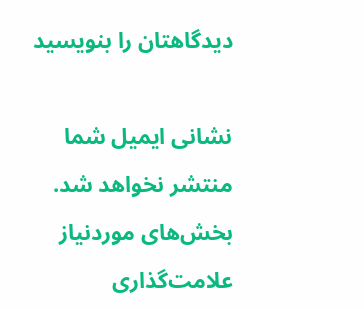دیدگاهتان را بنویسید

نشانی ایمیل شما منتشر نخواهد شد. بخش‌های موردنیاز علامت‌گذاری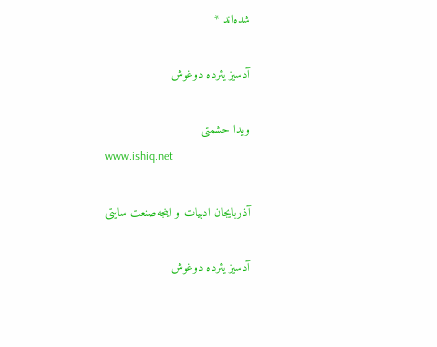شده‌اند *

آدسیز یئرده دوغوش

ویدا حشمتی
www.ishiq.net

آذربایجان ادبیات و اینجه‌صنعت سایتی

آدسیز یئرده دوغوش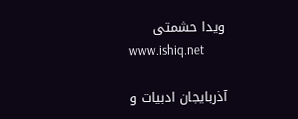ویدا حشمتی
www.ishiq.net

آذربایجان ادبیات و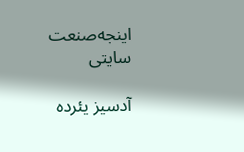اینجه‌صنعت سایتی

آدسیز یئرده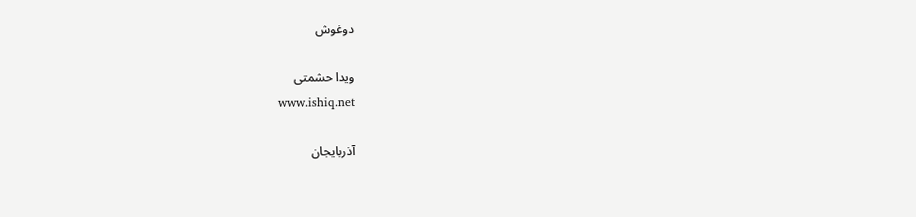دوغوش

ویدا حشمتی
www.ishiq.net

آذربایجان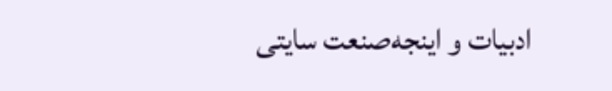ادبیات و اینجه‌صنعت سایتی